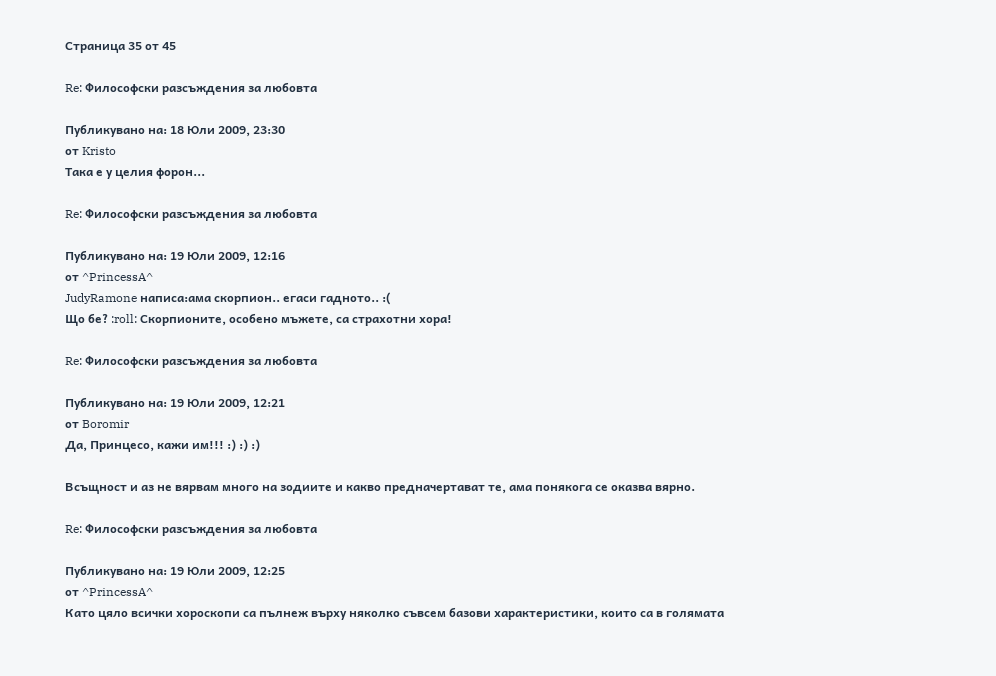Страница 35 от 45

Re: Философски разсъждения за любовта

Публикувано на: 18 Юли 2009, 23:30
от Kristo
Така е у целия форон...

Re: Философски разсъждения за любовта

Публикувано на: 19 Юли 2009, 12:16
от ^PrincessA^
JudyRamone написа:ама скорпион.. егаси гадното.. :(
Що бе? :roll: Скорпионите, особено мъжете, са страхотни хора!

Re: Философски разсъждения за любовта

Публикувано на: 19 Юли 2009, 12:21
от Boromir
Да, Принцесо, кажи им!!! :) :) :)

Всъщност и аз не вярвам много на зодиите и какво предначертават те, ама понякога се оказва вярно.

Re: Философски разсъждения за любовта

Публикувано на: 19 Юли 2009, 12:25
от ^PrincessA^
Като цяло всички хороскопи са пълнеж върху няколко съвсем базови характеристики, които са в голямата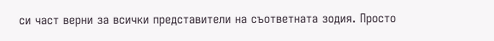си част верни за всички представители на съответната зодия. Просто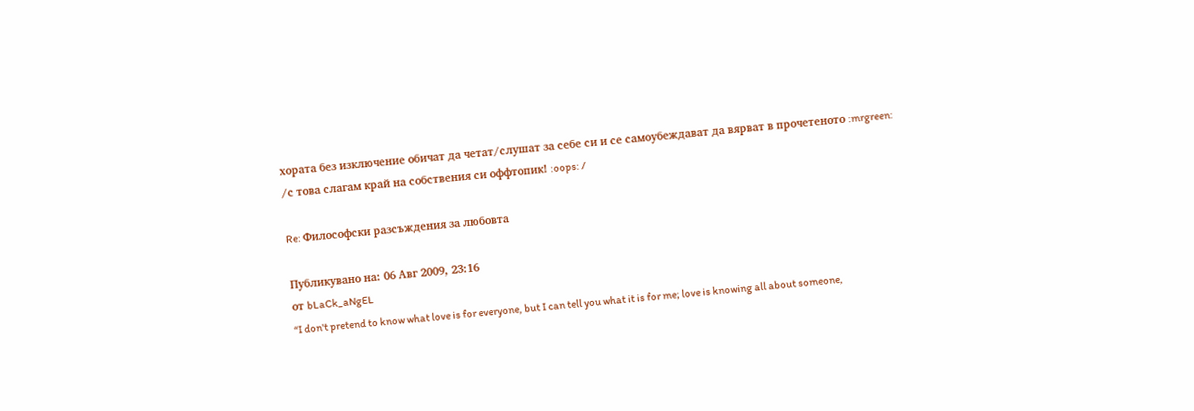хората без изключение обичат да четат/слушат за себе си и се самоубеждават да вярват в прочетеното :mrgreen:
/с това слагам край на собствения си оффтопик! :oops: /

Re: Философски разсъждения за любовта

Публикувано на: 06 Авг 2009, 23:16
от bLaCk_aNgEL
“I don't pretend to know what love is for everyone, but I can tell you what it is for me; love is knowing all about someone,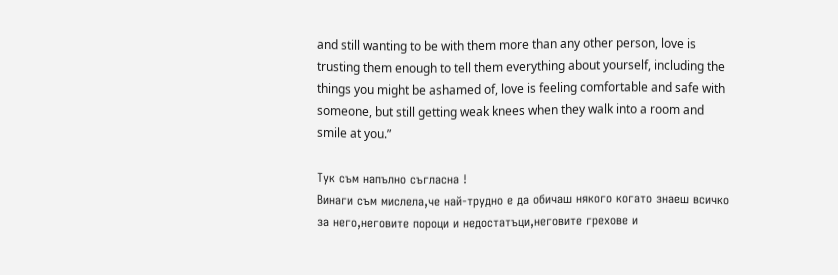and still wanting to be with them more than any other person, love is trusting them enough to tell them everything about yourself, including the things you might be ashamed of, love is feeling comfortable and safe with someone, but still getting weak knees when they walk into a room and smile at you.”

Тук съм напълно съгласна !
Винаги съм мислела,че най-трудно е да обичаш някого когато знаеш всичко за него,неговите пороци и недостатъци,неговите грехове и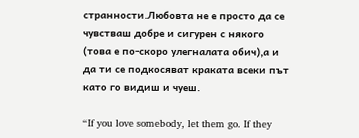странности.Любовта не е просто да се чувстваш добре и сигурен с някого (това е по-скоро улегналата обич),а и да ти се подкосяват краката всеки път като го видиш и чуеш.

“If you love somebody, let them go. If they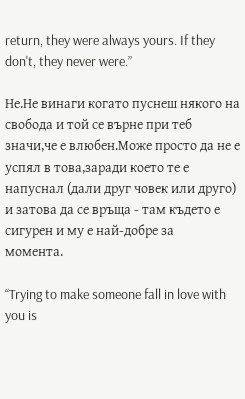return, they were always yours. If they don't, they never were.”

Не.Не винаги когато пуснеш някого на свобода и той се върне при теб значи,че е влюбен.Може просто да не е успял в това,заради което те е напуснал (дали друг човек или друго) и затова да се връща - там където е сигурен и му е най-добре за
момента.

“Trying to make someone fall in love with you is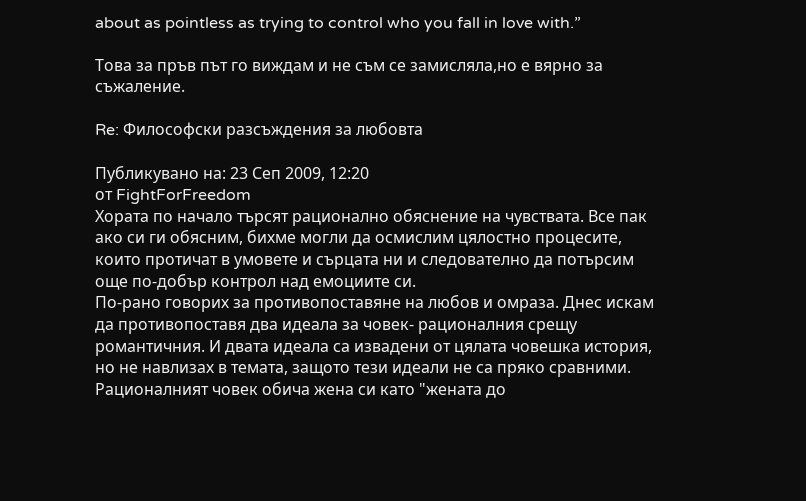about as pointless as trying to control who you fall in love with.”

Това за пръв път го виждам и не съм се замисляла,но е вярно за съжаление.

Re: Философски разсъждения за любовта

Публикувано на: 23 Сеп 2009, 12:20
от FightForFreedom
Хората по начало търсят рационално обяснение на чувствата. Все пак ако си ги обясним, бихме могли да осмислим цялостно процесите, които протичат в умовете и сърцата ни и следователно да потърсим още по-добър контрол над емоциите си.
По-рано говорих за противопоставяне на любов и омраза. Днес искам да противопоставя два идеала за човек- рационалния срещу романтичния. И двата идеала са извадени от цялата човешка история, но не навлизах в темата, защото тези идеали не са пряко сравними. Рационалният човек обича жена си като "жената до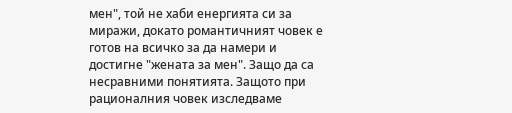мен", той не хаби енергията си за миражи, докато романтичният човек е готов на всичко за да намери и достигне "жената за мен". Защо да са несравними понятията. Защото при рационалния човек изследваме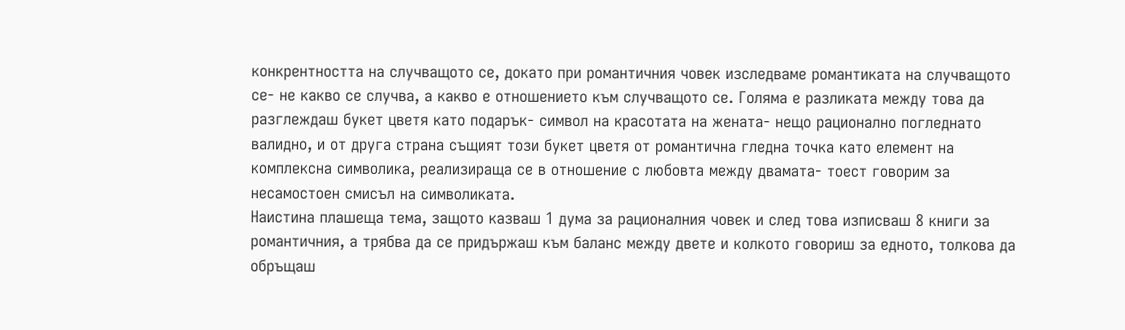конкрентността на случващото се, докато при романтичния човек изследваме романтиката на случващото се- не какво се случва, а какво е отношението към случващото се. Голяма е разликата между това да разглеждаш букет цветя като подарък- символ на красотата на жената- нещо рационално погледнато валидно, и от друга страна същият този букет цветя от романтична гледна точка като елемент на комплексна символика, реализираща се в отношение с любовта между двамата- тоест говорим за несамостоен смисъл на символиката.
Наистина плашеща тема, защото казваш 1 дума за рационалния човек и след това изписваш 8 книги за романтичния, а трябва да се придържаш към баланс между двете и колкото говориш за едното, толкова да обръщаш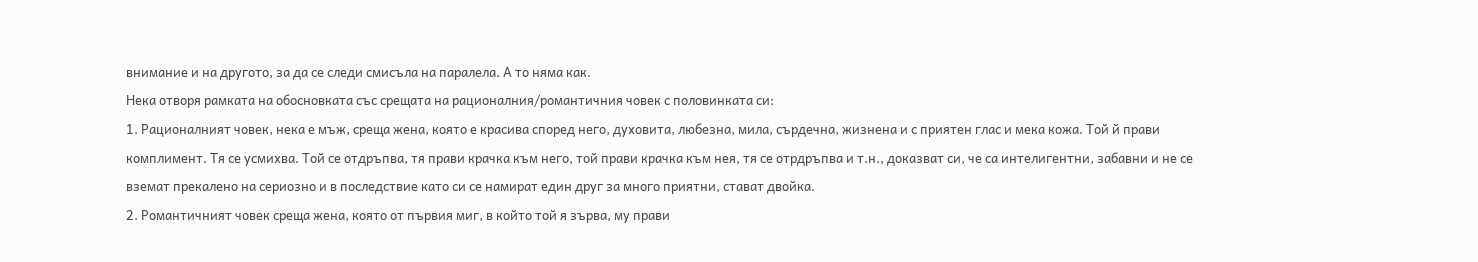внимание и на другото, за да се следи смисъла на паралела. А то няма как.
Нека отворя рамката на обосновката със срещата на рационалния/романтичния човек с половинката си:
1. Рационалният човек, нека е мъж, среща жена, която е красива според него, духовита, любезна, мила, сърдечна, жизнена и с приятен глас и мека кожа. Той й прави комплимент. Тя се усмихва. Той се отдръпва, тя прави крачка към него, той прави крачка към нея, тя се отрдръпва и т.н., доказват си, че са интелигентни, забавни и не се вземат прекалено на сериозно и в последствие като си се намират един друг за много приятни, стават двойка.
2. Романтичният човек среща жена, която от първия миг, в който той я зърва, му прави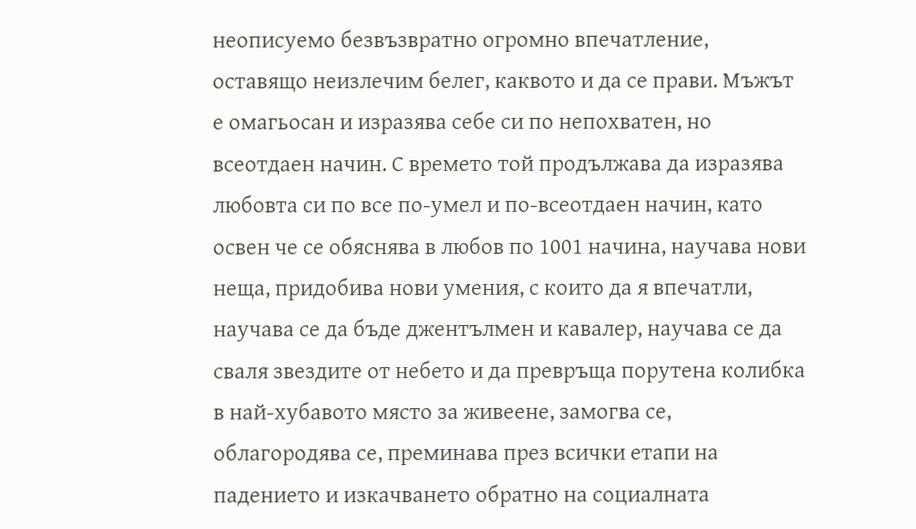неописуемо безвъзвратно огромно впечатление, оставящо неизлечим белег, каквото и да се прави. Мъжът е омагьосан и изразява себе си по непохватен, но всеотдаен начин. С времето той продължава да изразява любовта си по все по-умел и по-всеотдаен начин, като освен че се обяснява в любов по 1001 начина, научава нови неща, придобива нови умения, с които да я впечатли, научава се да бъде джентълмен и кавалер, научава се да сваля звездите от небето и да превръща порутена колибка в най-хубавото място за живеене, замогва се, облагородява се, преминава през всички етапи на падението и изкачването обратно на социалната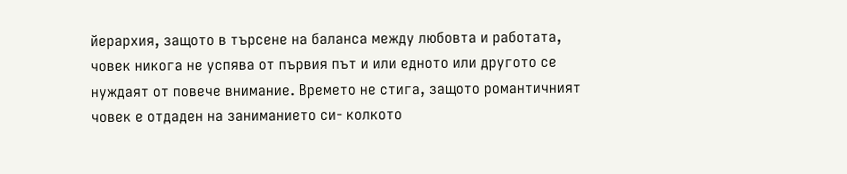йерархия, защото в търсене на баланса между любовта и работата, човек никога не успява от първия път и или едното или другото се нуждаят от повече внимание. Времето не стига, защото романтичният човек е отдаден на заниманието си- колкото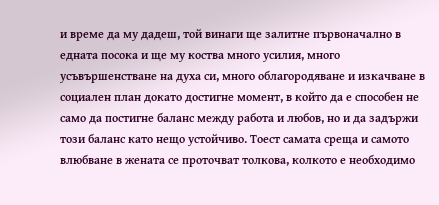и време да му дадеш, той винаги ще залитне първоначално в едната посока и ще му коства много усилия, много усъвършенстване на духа си, много облагородяване и изкачване в социален план докато достигне момент, в който да е способен не само да постигне баланс между работа и любов, но и да задържи този баланс като нещо устойчиво. Тоест самата среща и самото влюбване в жената се проточват толкова, колкото е необходимо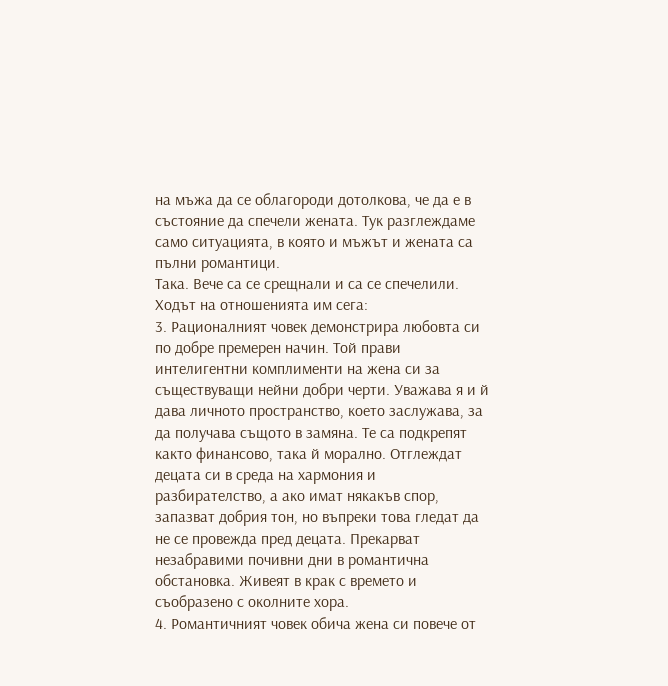на мъжа да се облагороди дотолкова, че да е в състояние да спечели жената. Тук разглеждаме само ситуацията, в която и мъжът и жената са пълни романтици.
Така. Вече са се срещнали и са се спечелили. Ходът на отношенията им сега:
3. Рационалният човек демонстрира любовта си по добре премерен начин. Той прави интелигентни комплименти на жена си за съществуващи нейни добри черти. Уважава я и й дава личното пространство, което заслужава, за да получава същото в замяна. Те са подкрепят както финансово, така й морално. Отглеждат децата си в среда на хармония и разбирателство, а ако имат някакъв спор, запазват добрия тон, но въпреки това гледат да не се провежда пред децата. Прекарват незабравими почивни дни в романтична обстановка. Живеят в крак с времето и съобразено с околните хора.
4. Романтичният човек обича жена си повече от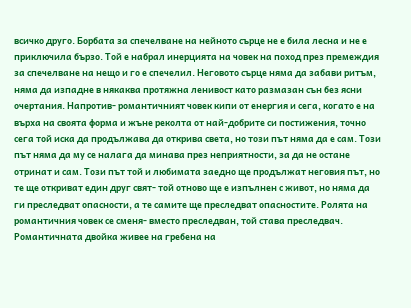всичко друго. Борбата за спечелване на нейното сърце не е била лесна и не е приключила бързо. Той е набрал инерцията на човек на поход през премеждия за спечелване на нещо и го е спечелил. Неговото сърце няма да забави ритъм, няма да изпадне в някаква протяжна ленивост като размазан сън без ясни очертания. Напротив- романтичният човек кипи от енергия и сега, когато е на върха на своята форма и жъне реколта от най-добрите си постижения, точно сега той иска да продължава да открива света, но този път няма да е сам. Този път няма да му се налага да минава през неприятности, за да не остане отринат и сам. Този път той и любимата заедно ще продължат неговия път, но те ще откриват един друг свят- той отново ще е изпълнен с живот, но няма да ги преследват опасности, а те самите ще преследват опасностите. Ролята на романтичния човек се сменя- вместо преследван, той става преследвач. Романтичната двойка живее на гребена на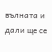вълната и дали ще се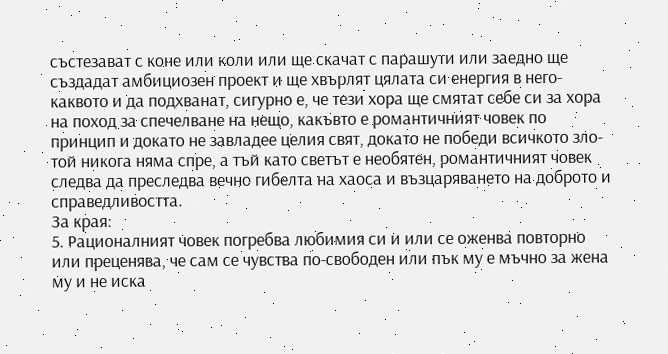състезават с коне или коли или ще скачат с парашути или заедно ще създадат амбициозен проект и ще хвърлят цялата си енергия в него- каквото и да подхванат, сигурно е, че тези хора ще смятат себе си за хора на поход за спечелване на нещо, какъвто е романтичният човек по принцип и докато не завладее целия свят, докато не победи всичкото зло- той никога няма спре, а тъй като светът е необятен, романтичният човек следва да преследва вечно гибелта на хаоса и възцаряването на доброто и справедливостта.
За края:
5. Рационалният човек погребва любимия си и или се оженва повторно или преценява, че сам се чувства по-свободен или пък му е мъчно за жена му и не иска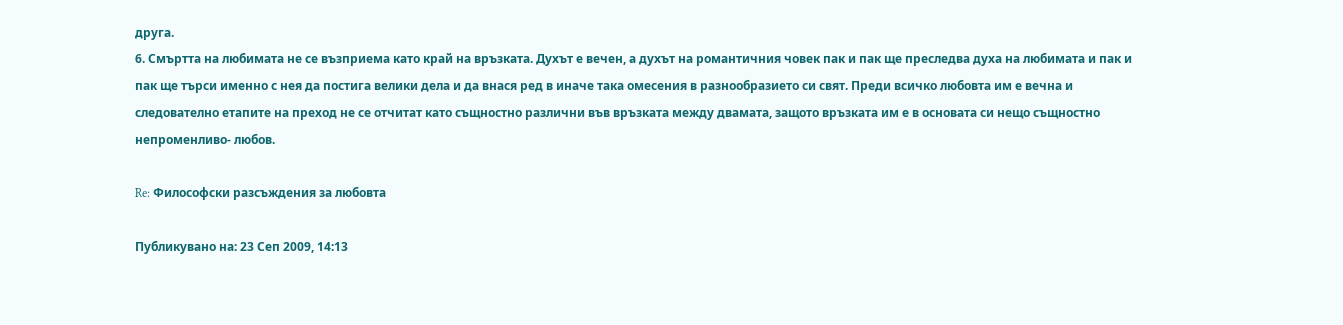друга.
6. Смъртта на любимата не се възприема като край на връзката. Духът е вечен, а духът на романтичния човек пак и пак ще преследва духа на любимата и пак и пак ще търси именно с нея да постига велики дела и да внася ред в иначе така омесения в разнообразието си свят. Преди всичко любовта им е вечна и следователно етапите на преход не се отчитат като същностно различни във връзката между двамата, защото връзката им е в основата си нещо същностно непроменливо- любов.

Re: Философски разсъждения за любовта

Публикувано на: 23 Сеп 2009, 14:13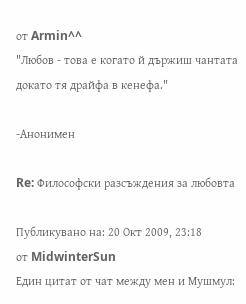от Armin^^
"Любов - това е когато й държиш чантата докато тя драйфа в кенефа."

-Анонимен

Re: Философски разсъждения за любовта

Публикувано на: 20 Окт 2009, 23:18
от MidwinterSun
Един цитат от чат между мен и Мушмул: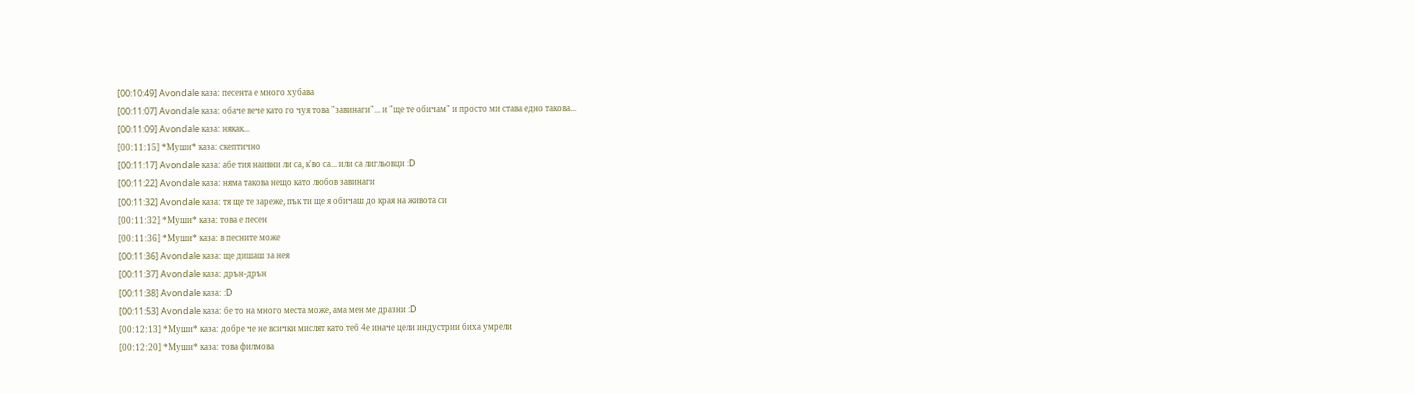[00:10:49] Avondale каза: песента е много хубава
[00:11:07] Avondale каза: обаче вече като го чуя това "завинаги"... и "ще те обичам" и просто ми става едно такова...
[00:11:09] Avondale каза: някак...
[00:11:15] *Муши* каза: скептично
[00:11:17] Avondale каза: абе тия наивни ли са, к'во са... или са лигльовци :D
[00:11:22] Avondale каза: няма такова нещо като любов завинаги
[00:11:32] Avondale каза: тя ще те зареже, пък ти ще я обичаш до края на живота си
[00:11:32] *Муши* каза: това е песен
[00:11:36] *Муши* каза: в песните може
[00:11:36] Avondale каза: ще дишаш за нея
[00:11:37] Avondale каза: дрън-дрън
[00:11:38] Avondale каза: :D
[00:11:53] Avondale каза: бе то на много места може, ама мен ме дразни :D
[00:12:13] *Муши* каза: добре че не всички мислят като теб 4е иначе цели индустрии биха умрели
[00:12:20] *Муши* каза: това филмова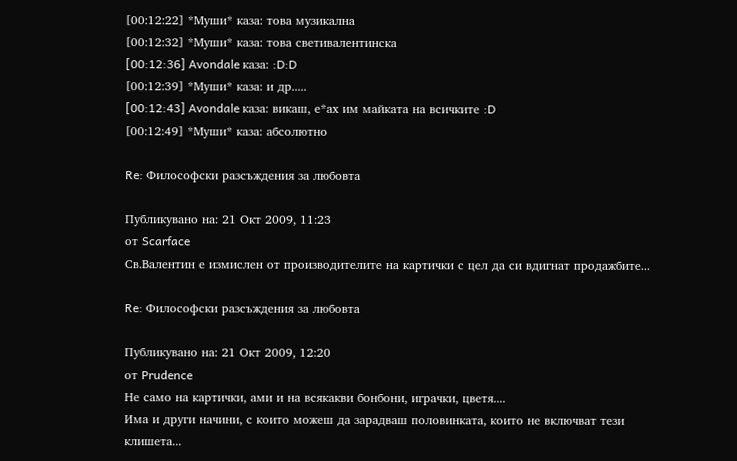[00:12:22] *Муши* каза: това музикална
[00:12:32] *Муши* каза: това светивалентинска
[00:12:36] Avondale каза: :D:D
[00:12:39] *Муши* каза: и др.....
[00:12:43] Avondale каза: викаш, е*ах им майката на всичките :D
[00:12:49] *Муши* каза: абсолютно

Re: Философски разсъждения за любовта

Публикувано на: 21 Окт 2009, 11:23
от Scarface
Св.Валентин е измислен от производителите на картички с цел да си вдигнат продажбите...

Re: Философски разсъждения за любовта

Публикувано на: 21 Окт 2009, 12:20
от Prudence
Не само на картички, ами и на всякакви бонбони, играчки, цветя....
Има и други начини, с които можеш да зарадваш половинката, които не включват тези клишета...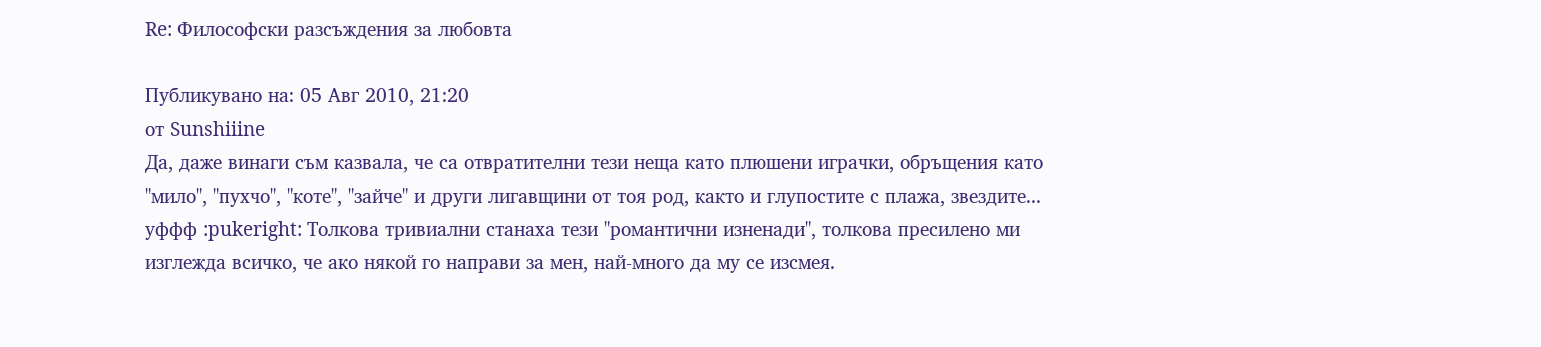Re: Философски разсъждения за любовта

Публикувано на: 05 Авг 2010, 21:20
от Sunshiiine
Да, даже винаги съм казвала, че са отвратителни тези неща като плюшени играчки, обръщения като "мило", "пухчо", "коте", "зайче" и други лигавщини от тоя род, както и глупостите с плажа, звездите... уффф :pukeright: Толкова тривиални станаха тези "романтични изненади", толкова пресилено ми изглежда всичко, че ако някой го направи за мен, най-много да му се изсмея.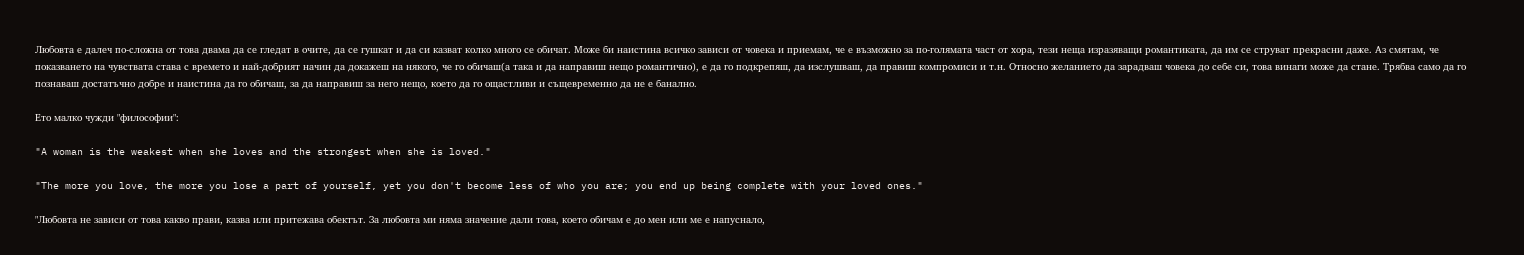Любовта е далеч по-сложна от това двама да се гледат в очите, да се гушкат и да си казват колко много се обичат. Може би наистина всичко зависи от човека и приемам, че е възможно за по-голямата част от хора, тези неща изразяващи романтиката, да им се струват прекрасни даже. Аз смятам, че показването на чувствата става с времето и най-добрият начин да докажеш на някого, че го обичаш(а така и да направиш нещо романтично), е да го подкрепяш, да изслушваш, да правиш компромиси и т.н. Относно желанието да зарадваш човека до себе си, това винаги може да стане. Трябва само да го познаваш достатъчно добре и наистина да го обичаш, за да направиш за него нещо, което да го ощастливи и същевременно да не е банално.

Ето малко чужди "философии":

"A woman is the weakest when she loves and the strongest when she is loved."

"The more you love, the more you lose a part of yourself, yet you don't become less of who you are; you end up being complete with your loved ones."

"Любовта не зависи от това какво прави, казва или притежава обектът. За любовта ми няма значение дали това, което обичам е до мен или ме е напуснало,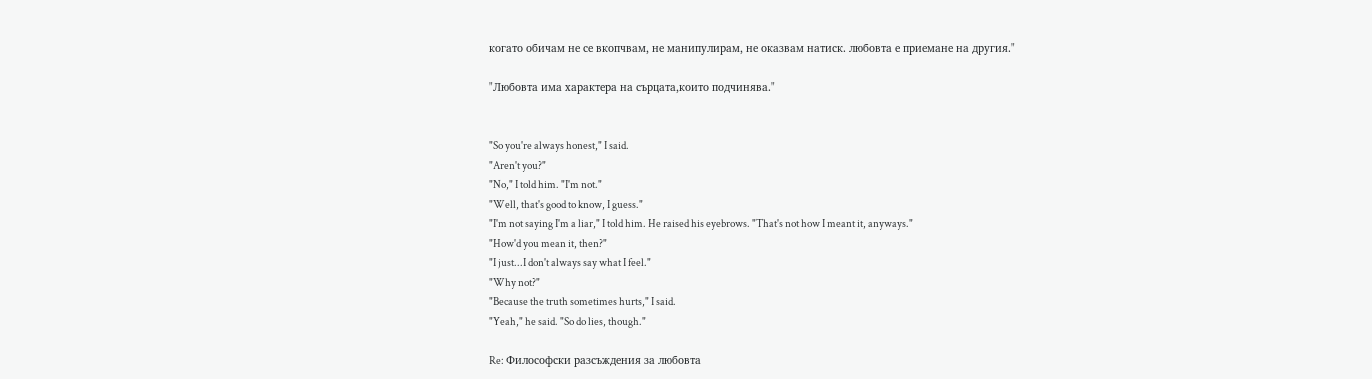когато обичам не се вкопчвам, не манипулирам, не оказвам натиск. любовта е приемане на другия."

"Любовта има характера на сърцата,които подчинява."


"So you're always honest," I said.
"Aren't you?"
"No," I told him. "I'm not."
"Well, that's good to know, I guess."
"I'm not saying I'm a liar," I told him. He raised his eyebrows. "That's not how I meant it, anyways."
"How'd you mean it, then?"
"I just...I don't always say what I feel."
"Why not?"
"Because the truth sometimes hurts," I said.
"Yeah," he said. "So do lies, though."

Re: Философски разсъждения за любовта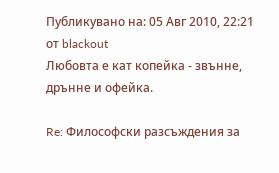Публикувано на: 05 Авг 2010, 22:21
от blackout
Любовта е кат копейка - звънне, дрънне и офейка.

Re: Философски разсъждения за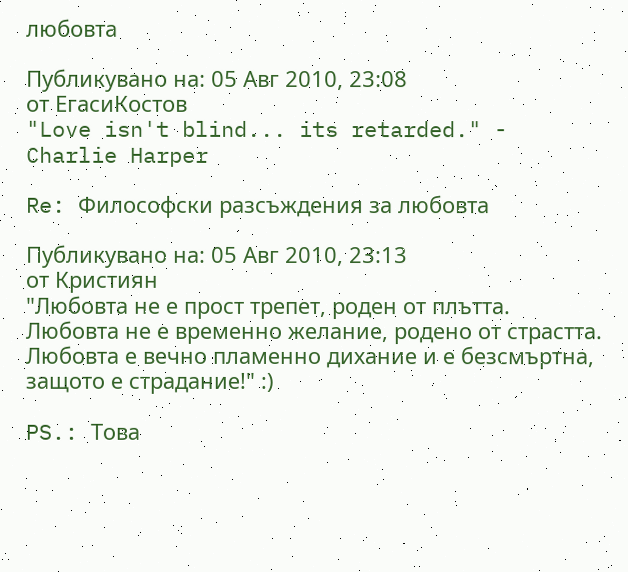любовта

Публикувано на: 05 Авг 2010, 23:08
от ЕгасиКостов
"Love isn't blind... its retarded." - Charlie Harper

Re: Философски разсъждения за любовта

Публикувано на: 05 Авг 2010, 23:13
от Кристиян
"Любовта не е прост трепет, роден от плътта. Любовта не е временно желание, родено от страстта. Любовта е вечно пламенно дихание и е безсмъртна, защото е страдание!" :)

PS.: Това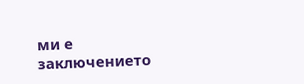ми е заключението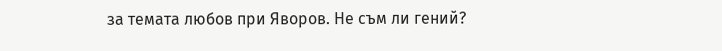за темата любов при Яворов. Не съм ли гений?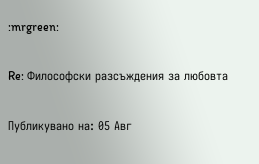:mrgreen:

Re: Философски разсъждения за любовта

Публикувано на: 05 Авг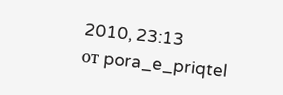2010, 23:13
от pora_e_priqtel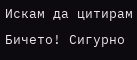Искам да цитирам Бичето! Сигурно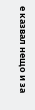е казвал нещо и за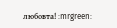любовта! :mrgreen: